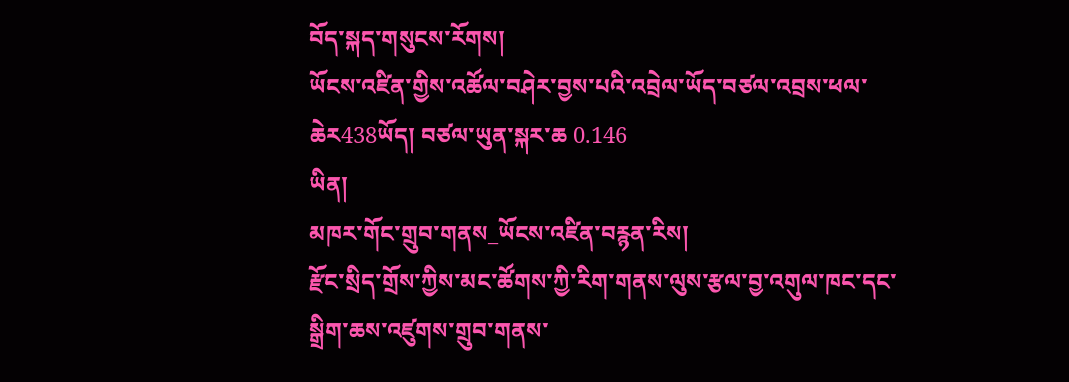བོད་སྐད་གསུངས་རོགས།
ཡོངས་འཛིན་གྱིས་འཚོལ་བཤེར་བྱས་པའི་འབྲེལ་ཡོད་བཙལ་འབྲས་ཕལ་ཆེར438ཡོད། བཙལ་ཡུན་སྐར་ཆ 0.146
ཡིན།
མཁར་གོང་གྲུབ་གནས_ཡོངས་འཛིན་བརྙན་རིས།
རྫོང་སྲིད་གྲོས་ཀྱིས་མང་ཚོགས་ཀྱི་རིག་གནས་ལུས་རྩལ་བྱ་འགུལ་ཁང་དང་སྒྲིག་ཆས་འཛུགས་གྲུབ་གནས་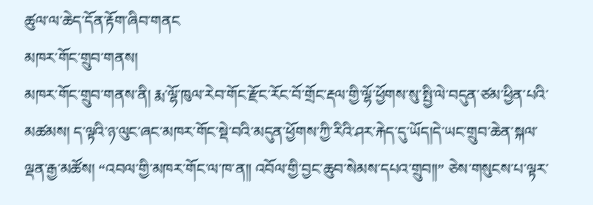ཚུལ་ལ་ཆེད་དོན་རྟོག་ཞིབ་གནང
མཁར་གོང་གྲུབ་གནས།
མཁར་གོང་གྲུབ་གནས་ནི། རྨ་ལྷོ་ཁུལ་རེབ་གོང་རྫོང་རོང་བོ་གྲོང་རྡལ་གྱི་ལྷོ་ཕྱོགས་སུ་སྤྱི་ལེ་བདུན་ཙམ་ཕྱིན་པའི་མཚམས། ད་ལྟའི་ཉ་ལུང་ཞང་མཁར་གོང་སྡེ་བའི་མདུན་ཕྱོགས་ཀྱི་རིའི་ཤར་རྐེད་དུ་ཡོད།དེ་ཡང་གྲུབ་ཆེན་སྐལ་ལྡན་རྒྱ་མཚོས། “འབལ་གྱི་མཁར་གོང་ལ་ཁ་ན༎ འབོལ་གྱི་བྱང་ཆུབ་སེམས་དཔའ་གྲུབ༎” ཅེས་གསུངས་པ་ལྟར་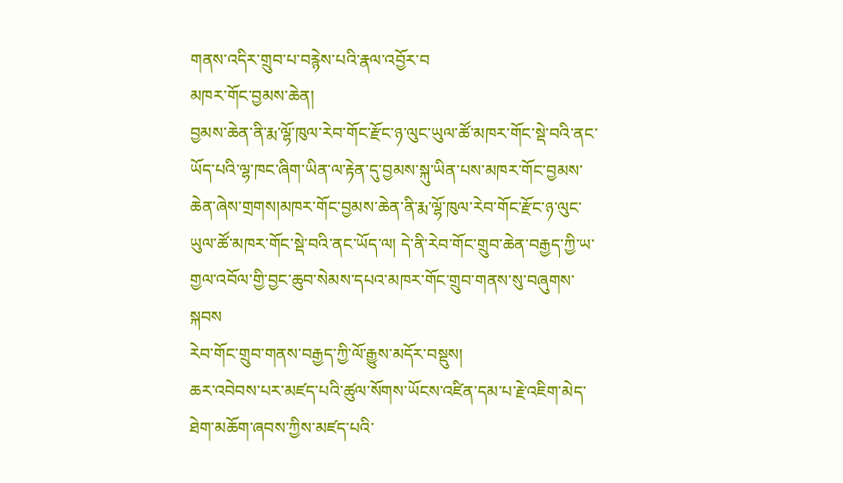གནས་འདིར་གྲུབ་པ་བརྙེས་པའི་རྣལ་འབྱོར་བ
མཁར་གོང་བྱམས་ཆེན།
བྱམས་ཆེན་ནི་རྨ་ལྷོ་ཁུལ་རེབ་གོང་རྫོང་ཉ་ལུང་ཡུལ་ཚོ་མཁར་གོང་སྡེ་བའི་ནང་ཡོད་པའི་ལྷ་ཁང་ཞིག་ཡིན་ལ་རྟེན་དུ་བྱམས་སྐུ་ཡིན་པས་མཁར་གོང་བྱམས་ཆེན་ཞེས་གྲགས།མཁར་གོང་བྱམས་ཆེན་ནི་རྨ་ལྷོ་ཁུལ་རེབ་གོང་རྫོང་ཉ་ལུང་ཡུལ་ཚོ་མཁར་གོང་སྡེ་བའི་ནང་ཡོད་ལ། དེ་ནི་རེབ་གོང་གྲུབ་ཆེན་བརྒྱད་ཀྱི་ཡ་གྱལ་འབོལ་གྱི་བྱང་ཆུབ་སེམས་དཔའ་མཁར་གོང་གྲུབ་གནས་སུ་བཞུགས་སྐབས
རེབ་གོང་གྲུབ་གནས་བརྒྱད་ཀྱི་ལོ་རྒྱུས་མདོར་བསྡུས།
ཆར་འབེབས་པར་མཛད་པའི་ཚུལ་སོགས་ཡོངས་འཛིན་དམ་པ་རྗེ་འཇིག་མེད་ཐེག་མཆོག་ཞབས་ཀྱིས་མཛད་པའི་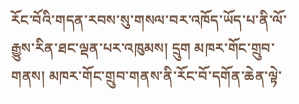རོང་བོའི་གདན་རབས་སུ་གསལ་བར་འཁོད་ཡོད་པ་ནི་ལོ་རྒྱུས་རིན་ཐང་ལྡན་པར་འཁུམས། དྲུག མཁར་གོང་གྲུབ་གནས། མཁར་གོང་གྲུབ་གནས་ནི་རོང་བོ་དགོན་ཆེན་ལྟེ་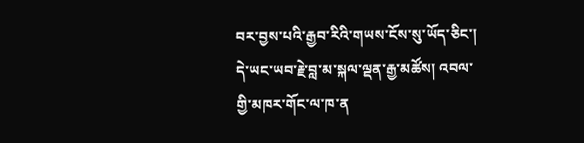བར་བྱས་པའི་རྒྱབ་རིའི་གཡས་ངོས་སུ་ཡོད་ཅིང་། དེ་ཡང་ཡབ་རྗེ་བླ་མ་སྐལ་ལྡན་རྒྱ་མཚོས། འབལ་གྱི་མཁར་གོང་ལ་ཁ་ན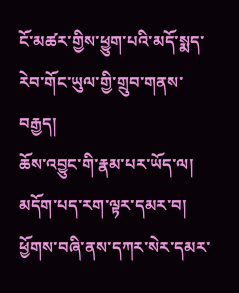ངོ་མཚར་གྱིས་ཕྱུག་པའི་མདོ་སྨད་རེབ་གོང་ཡུལ་གྱི་གྲུབ་གནས་བརྒྱད།
ཆོས་འབྱུང་གི་རྣམ་པར་ཡོད་ལ། མདོག་པད་རག་ལྟར་དམར་བ། ཕྱོགས་བཞི་ནས་དཀར་སེར་དམར་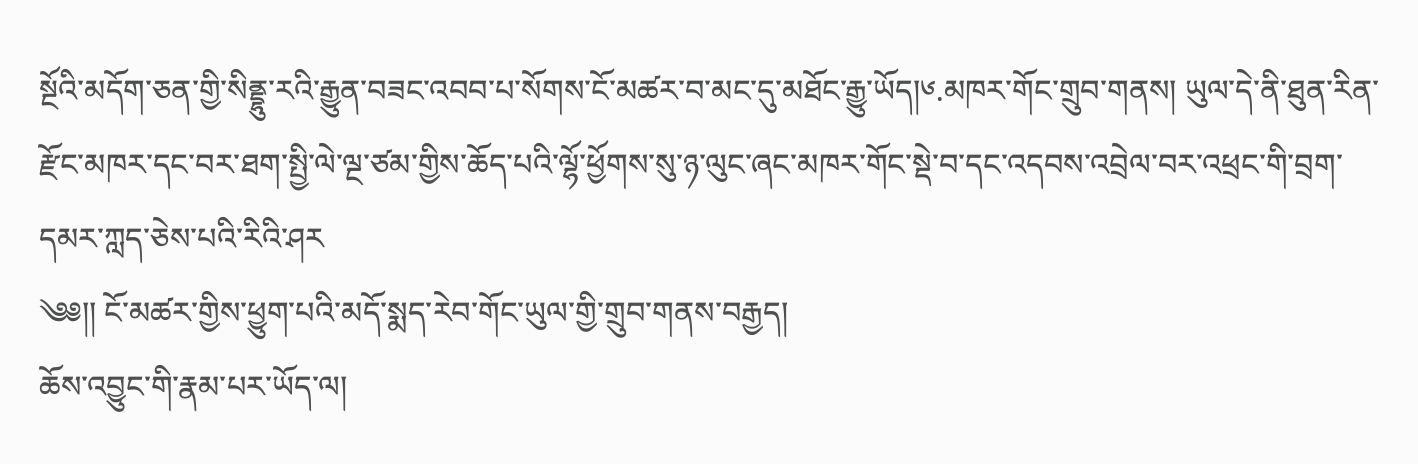སྔོའི་མདོག་ཅན་གྱི་སིནྡྷུ་རའི་རྒྱུན་བཟང་འབབ་པ་སོགས་ངོ་མཚར་བ་མང་དུ་མཐོང་རྒྱུ་ཡོད།༦.མཁར་གོང་གྲུབ་གནས། ཡུལ་དེ་ནི་ཐུན་རིན་རྫོང་མཁར་དང་བར་ཐག་སྤྱི་ལེ་ལྔ་ཙམ་གྱིས་ཆོད་པའི་ལྷོ་ཕྱོགས་སུ་ཉ་ལུང་ཞང་མཁར་གོང་སྡེ་བ་དང་འདབས་འབྲེལ་བར་འཕྲང་གི་བྲག་དམར་ཀླད་ཅེས་པའི་རིའི་ཤར
༄༅།། ངོ་མཚར་གྱིས་ཕྱུག་པའི་མདོ་སྨད་རེབ་གོང་ཡུལ་གྱི་གྲུབ་གནས་བརྒྱད།
ཆོས་འབྱུང་གི་རྣམ་པར་ཡོད་ལ།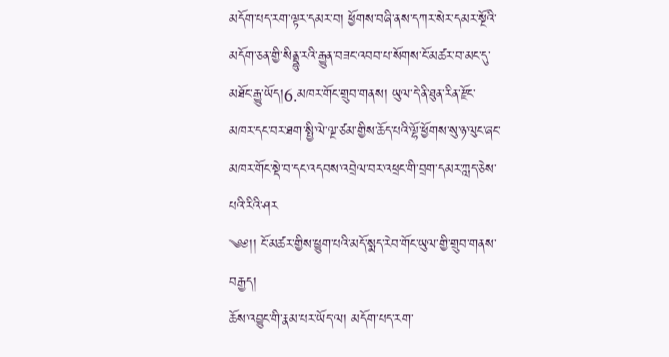མདོག་པད་རག་ལྟར་དམར་བ། ཕྱོགས་བཞི་ནས་དཀར་སེར་དམར་སྔོའི་མདོག་ཅན་གྱི་སིནྡྷུ་རའི་རྒྱུན་བཟང་འབབ་པ་སོགས་ངོ་མཚར་བ་མང་དུ་མཐོང་རྒྱུ་ཡོད།6.མཁར་གོང་གྲུབ་གནས། ཡུལ་དེ་ནི་ཐུན་རིན་རྫོང་མཁར་དང་བར་ཐག་སྤྱི་ལེ་ལྔ་ཙམ་གྱིས་ཆོད་པའི་ལྷོ་ཕྱོགས་སུ་ཉ་ལུང་ཞང་མཁར་གོང་སྡེ་བ་དང་འདབས་འབྲེལ་བར་འཕྲང་གི་བྲག་དམར་ཀླད་ཅེས་པའི་རིའི་ཤར
༄༅།། ངོ་མཚར་གྱིས་ཕྱུག་པའི་མདོ་སྨད་རེབ་གོང་ཡུལ་གྱི་གྲུབ་གནས་བརྒྱད།
ཆོས་འབྱུང་གི་རྣམ་པར་ཡོད་ལ། མདོག་པད་རག་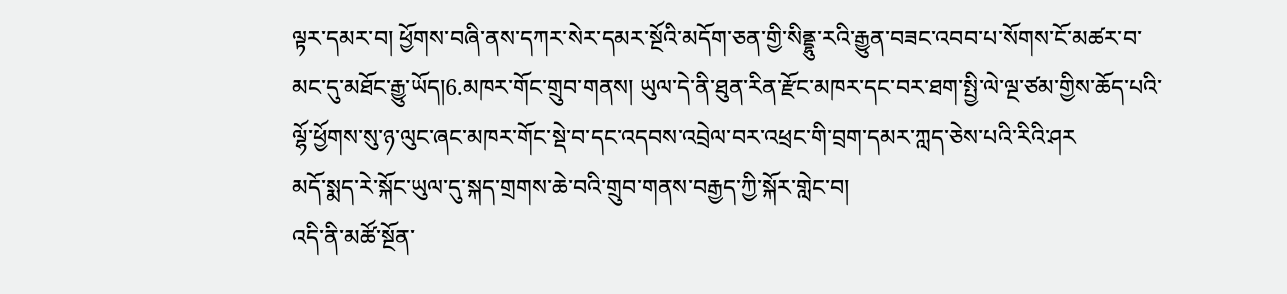ལྟར་དམར་བ། ཕྱོགས་བཞི་ནས་དཀར་སེར་དམར་སྔོའི་མདོག་ཅན་གྱི་སིནྡྷུ་རའི་རྒྱུན་བཟང་འབབ་པ་སོགས་ངོ་མཚར་བ་མང་དུ་མཐོང་རྒྱུ་ཡོད།6.མཁར་གོང་གྲུབ་གནས། ཡུལ་དེ་ནི་ཐུན་རིན་རྫོང་མཁར་དང་བར་ཐག་སྤྱི་ལེ་ལྔ་ཙམ་གྱིས་ཆོད་པའི་ལྷོ་ཕྱོགས་སུ་ཉ་ལུང་ཞང་མཁར་གོང་སྡེ་བ་དང་འདབས་འབྲེལ་བར་འཕྲང་གི་བྲག་དམར་ཀླད་ཅེས་པའི་རིའི་ཤར
མདོ་སྨད་རེ་སྐོང་ཡུལ་དུ་སྐད་གྲགས་ཆེ་བའི་གྲུབ་གནས་བརྒྱད་ཀྱི་སྐོར་གླེང་བ།
འདི་ནི་མཚོ་སྔོན་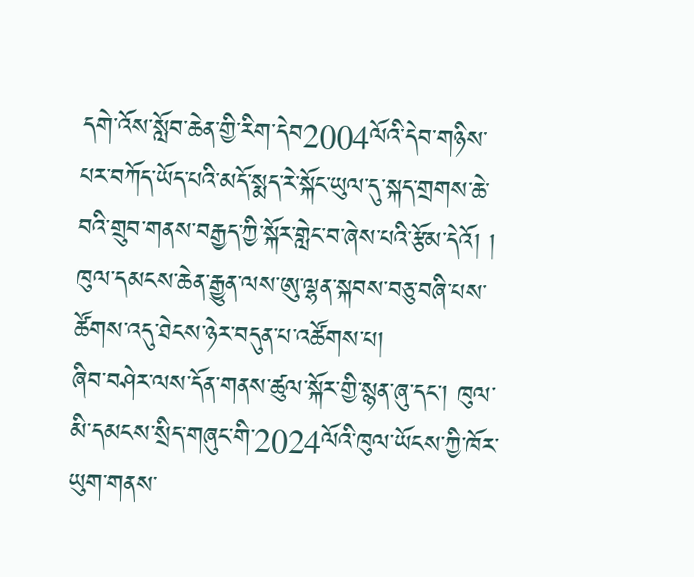དགེ་འོས་སློབ་ཆེན་གྱི་རིག་དེབ2004ལོའི་དེབ་གཉིས་པར་བཀོད་ཡོད་པའི་མདོ་སྨད་རེ་སྐོང་ཡུལ་དུ་སྐད་གྲགས་ཆེ་བའི་གྲུབ་གནས་བརྒྱད་ཀྱི་སྐོར་གླེང་བ་ཞེས་པའི་རྩོམ་དེའོ། །
ཁུལ་དམངས་ཆེན་རྒྱུན་ལས་ཨུ་ལྷན་སྐབས་བཅུ་བཞི་པས་ཚོགས་འདུ་ཐེངས་ཉེར་བདུན་པ་འཚོགས་པ།
ཞིབ་བཤེར་ལས་དོན་གནས་ཚུལ་སྐོར་གྱི་སྙན་ཞུ་དང་། ཁུལ་མི་དམངས་སྲིད་གཞུང་གི་2024ལོའི་ཁུལ་ཡོངས་ཀྱི་ཁོར་ཡུག་གནས་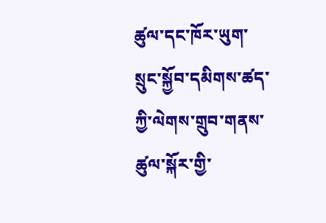ཚུལ་དང་ཁོར་ཡུག་སྲུང་སྐྱོབ་དམིགས་ཚད་ཀྱི་ལེགས་གྲུབ་གནས་ཚུལ་སྐོར་གྱི་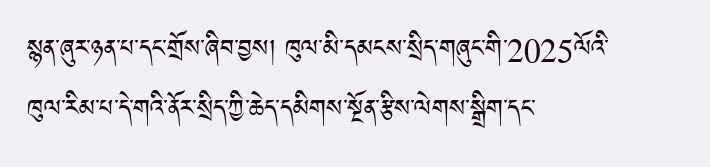སྙན་ཞུར་ཉན་པ་དང་གྲོས་ཞིབ་བྱས། ཁུལ་མི་དམངས་སྲིད་གཞུང་གི་2025ལོའི་ཁུལ་རིམ་པ་དེ་གའི་ནོར་སྲིད་ཀྱི་ཆེད་དམིགས་སྔོན་རྩིས་ལེགས་སྒྲིག་དང་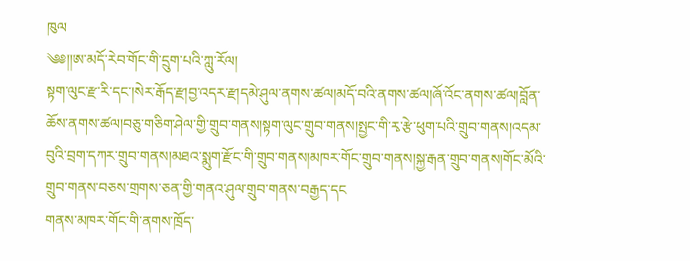ཁུལ
༄༅།།ཨ་མདོ་རེབ་གོང་གི་དྲུག་པའི་ཀླུ་རོལ།
སྟག་ལུང་རྫ་རི་དང་།སེར་རྒོད་རྫ།བྱ་འདར་རྫ།དམེ་ཤུལ་ནགས་ཚལ།མདོ་བའི་ནགས་ཚལ།ཞོ་འོང་ནགས་ཚལ།བློན་ཆོས་ནགས་ཚལ།བཅུ་གཅིག་ཤེལ་གྱི་གྲུབ་གནས།སྟག་ལུང་གྲུབ་གནས།སྤྱང་གི་རྭ་རྩེ་ཕུག་པའི་གྲུབ་གནས།འདམ་བུའི་བྲག་དཀར་གྲུབ་གནས།མཐའ་སྨུག་རྫོང་གི་གྲུབ་གནས།མཁར་གོང་གྲུབ་གནས།སྐྱ་རྒན་གྲུབ་གནས།གོང་མོའི་གྲུབ་གནས་བཅས་གྲགས་ཅན་གྱི་གནའ་ཤུལ་གྲུབ་གནས་བརྒྱད་དང
གནས་མཁར་གོང་གི་ནགས་ཁྲོད་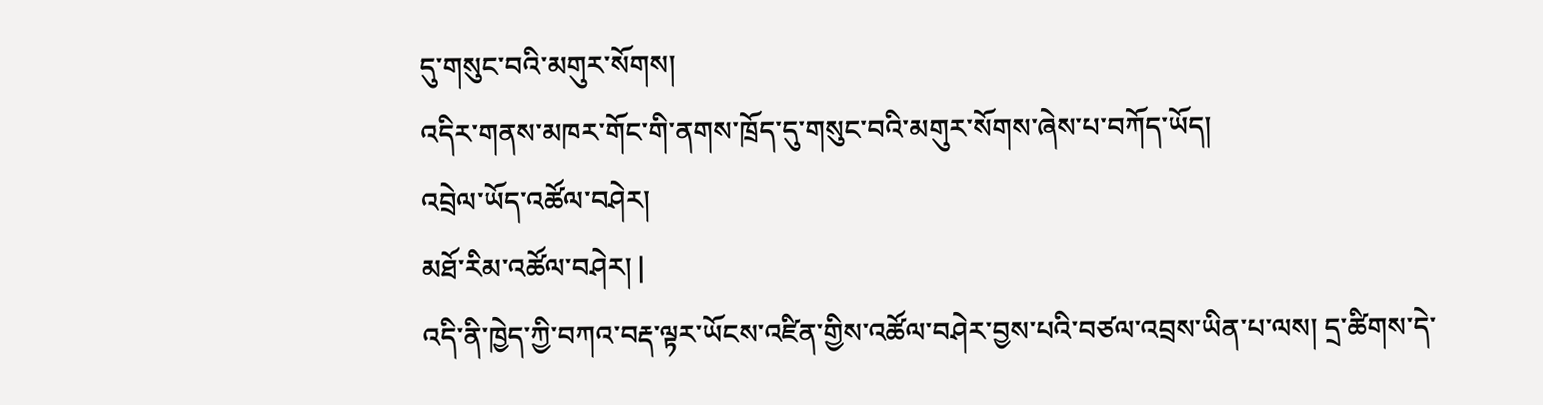དུ་གསུང་བའི་མགུར་སོགས།
འདིར་གནས་མཁར་གོང་གི་ནགས་ཁྲོད་དུ་གསུང་བའི་མགུར་སོགས་ཞེས་པ་བཀོད་ཡོད།
འབྲེལ་ཡོད་འཚོལ་བཤེར།
མཐོ་རིམ་འཚོལ་བཤེར། |
འདི་ནི་ཁྱེད་ཀྱི་བཀའ་བརྡ་ལྟར་ཡོངས་འཛིན་གྱིས་འཚོལ་བཤེར་བྱས་པའི་བཙལ་འབྲས་ཡིན་པ་ལས། དྲ་ཚིགས་དེ་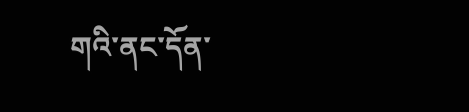གའི་ནང་དོན་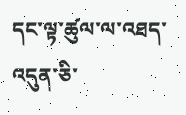དང་ལྟ་ཚུལ་ལ་འཐད་འདུན་ཅི་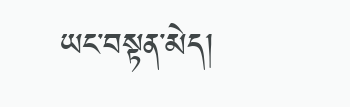ཡང་བསྟན་མེད།